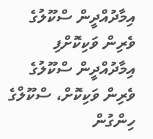އިމާދުއްދީން ސްކޫލުގެ ވެރިން ވަކިކޮށްފި
އިމާދުއްދީން ސްކޫލުގެ ވެރިން ވަކިކޮށް، ސްކޫލްގެ ހިންގުން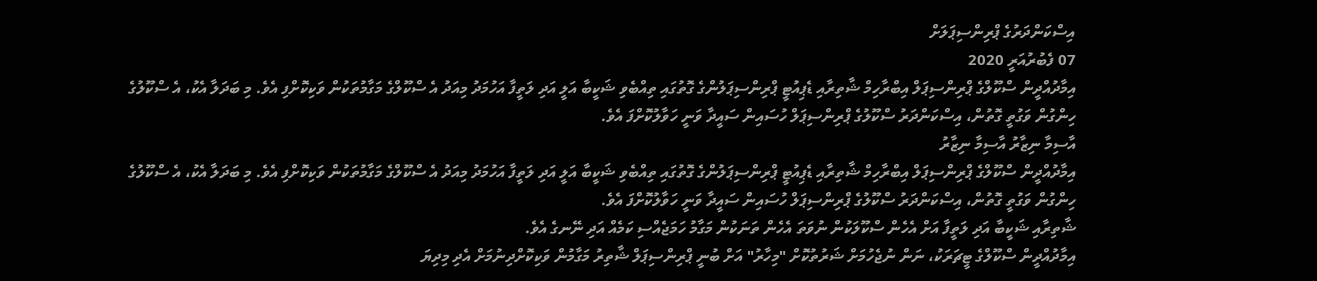އިސްކަންދަރުގެ ޕްރިންސިޕަލަށް
07 ފެބުރުއަރީ 2020
އިމާދުއްދީން ސްކޫލްގެ ޕްރިންސިޕަލް އިބްރާހިމް ޝާތިރާއި ޑެޕިއުޓީ ޕްރިންސިޕަލުންގެ ގޮތުގައި ތިއްބެވި ޝަކީބާ އަލީ އަދި ލަތީފާ އަހުމަދު މިއަދު އެ ސްކޫލްގެ މަގާމުތަކުން ވަކިކޮށްފި އެވެ. މި ބަދަލާ އެކު، އެ ސްކޫލުގެ ހިންގުން ވަގުތީ ގޮތުން، އިސްކަންދަރު ސްކޫލުގެ ޕްރިންސިޕަލް ހުސައިން ސައީދާ ވަނީ ހަވާލުކޮށްފަ އެވެ.
އާސިމާ ނިޒާރު އާސިމާ ނިޒާރު
އިމާދުއްދީން ސްކޫލްގެ ޕްރިންސިޕަލް އިބްރާހިމް ޝާތިރާއި ޑެޕިއުޓީ ޕްރިންސިޕަލުންގެ ގޮތުގައި ތިއްބެވި ޝަކީބާ އަލީ އަދި ލަތީފާ އަހުމަދު މިއަދު އެ ސްކޫލްގެ މަގާމުތަކުން ވަކިކޮށްފި އެވެ. މި ބަދަލާ އެކު، އެ ސްކޫލުގެ ހިންގުން ވަގުތީ ގޮތުން، އިސްކަންދަރު ސްކޫލުގެ ޕްރިންސިޕަލް ހުސައިން ސައީދާ ވަނީ ހަވާލުކޮށްފަ އެވެ.
ޝާތިރާއި ޝަކީބާ އަދި ލަތީފާ އަށް އެހެން ސްކޫލަކުން ނުވަތަ އެހެން ތަނަކުން މަގާމު ހަމަޖެއްސި ކަމެއް އަދި ނޭނގެ އެވެ.
އިމާދުއްދީން ސްކޫލްގެ ޓީޗަރަކު، ނަން ނުޖެހުމަށް ޝަރުތުކޮށް "މިހާރު" އަށް ބުނީ ޕްރިންސިޕަލް ޝާތިރު މަގާމުން ވަކިކޮށްދިނުމަށް އެދި މިދިޔަ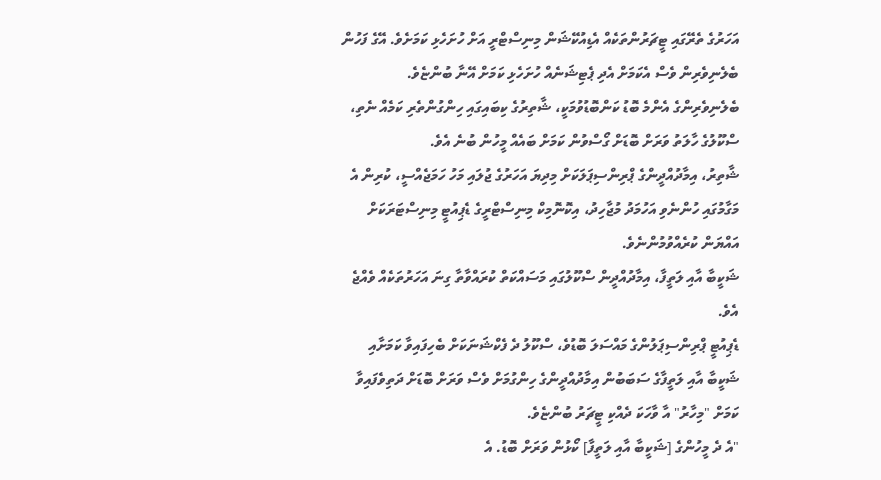އަހަރުގެ ތެރޭގައި ޓީޗަރުންތަކެއް އެޑިއުކޭޝަން މިނިސްޓްރީ އަށް ހުށަހެޅި ކަމަށެވެ. އޭގެ ފަހުން ބެލެނިވެރިން ވެސް އެކަމަށް އެދި ޕެޓިޝަނެއް ހުށަހެޅި ކަމަށް އޭނާ ބުންޏެވެ.
ބެލެނިވެރިންގެ އެންމެ ބޮޑު ކަންބޮޑުވުމަކީ، ޝާތިރުގެ ކިބައިގައި ހިންގުންތެރި ކަމެއް ނެތި، ސްކޫލުގެ ހާލަތު ވަރަށް ބޮޑަށް ގޯސްވުން ކަމަށް ބައެއް މީހުން ބުނެ އެވެ.
ޝާތިރު، އިމާދުއްދީންގެ ޕްރިންސިޕަލަކަށް މިދިޔަ އަހަރުގެ ޖުލައި މަހު ހަމަޖެއްސީ، ކުރިން އެ މަގާމުގައި ހުންނެވި އަހުމަދު މުޖާހިދު، އިކޮނޮމިކް މިނިސްޓްރީގެ ޑެޕިއުޓީ މިނިސްޓަރަކަށް އައްޔަން ކުރެއްވުމުންނެވެ.
ޝަކީބާ އާއި ލަތީފާ، އިމާދުއްދީން ސްކޫލުގައި މަސައްކަތް ކުރައްވާތާ ގިނަ އަހަރުތަކެއް ވެއްޖެ އެވެ.
ޑެޕިއުޓީ ޕްރިންސިޕަލުންގެ މައްސަލަ ބޮޑުވެ، ސްކޫލު ދެ ފެކްޝަނަކަށް ބެހިފައިވާ ކަމަށާއި ޝަކީބާ އާއި ލަތީފާގެ ސަބަބުން އިމާދުއްދީންގެ ހިންގުމަށް ވެސް ވަރަށް ބޮޑަށް ދަތިވެފައިވާ ކަމަށް "މިހާރު" އާ ވާހަކަ ދެއްކި ޓީޗަރު ބުންޏެވެ.
"އެ ދެ މީހުންގެ [ޝަކީބާ އާއި ލަތީފާ] ކޯޅުން ވަރަށް ބޮޑު. އެ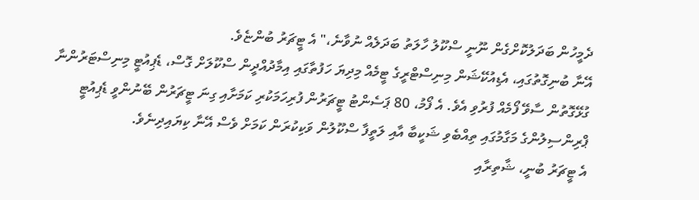ދެމީހުން ބަދަލުކޮށްގެން ނޫނީ ސްކޫލު ހާލަތު ބަދަލެއް ނުވާނެ،" އެ ޓީޗަރު ބުންޏެވެ.
އޭނާ ބުނިގޮތުގައި، އެޑިއުކޭޝަން މިނިސްޓްރީގެ ޓީމެއް މިދިޔަ ހަފުތާގައި އިމާދުއްދީން ސްކޫލަށް ގޮސް، ޑެޕިއުޓީ މިނިސްޓަރުންނާ ގުޅޭގޮތުން ސާވޭ ފޯމެއް ފުރުވި އެވެ. އެ ފޯމު، 80 ޕަސެންޓު ޓީޗަރުން ފުރިހަމަކުރި ކަމަށާއި ގިނަ ޓީޗަރުން ބޭނުންވީ ޑެޕިއުޓީ ޕްރިންސިލުންގެ މަގާމުގައި ތިއްބެވި ޝަކީބާ އާއި ލަތީފާ ސްކޫލުން ވަކިކުރަން ކަމަށް ވެސް އޭނާ ކިޔައިދިނެވެ.
އެ ޓީޗަރު ބުނީ، ޝާތިރާއި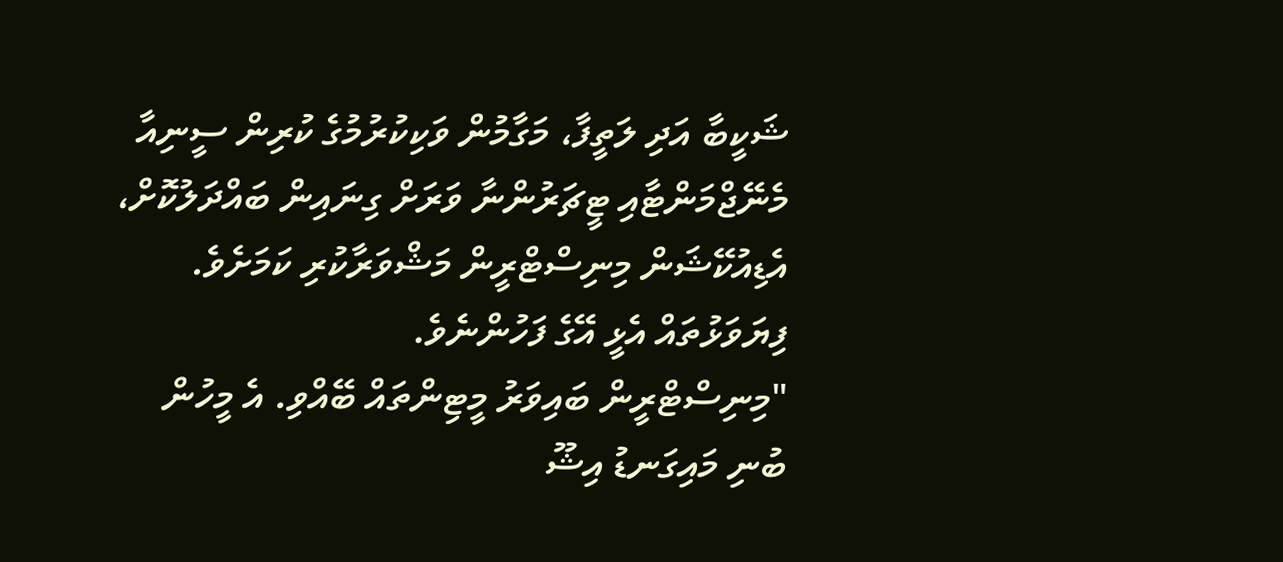ޝަކީބާ އަދި ލަތީފާ، މަގާމުން ވަކިކުރުމުގެ ކުރިން ސީނިއާ މެނޭޖްމަންޓާއި ޓީޗަރުންނާ ވަރަށް ގިނައިން ބައްދަލުކޮށް، އެޑިއުކޭޝަން މިނިސްޓްރީން މަޝްވަރާކުރި ކަމަށެވެ. ފިޔަވަޅުތައް އެޅީ އޭގެ ފަހުންނެވެ.
"މިނިސްޓްރީން ބައިވަރު މީޓިންތައް ބޭއްވި. އެ މީހުން ބުނި މައިގަނޑު އިޝޫ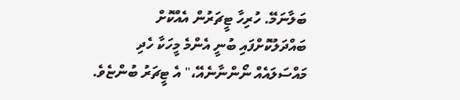ބަލާނަމޭ. ހުރިހާ ޓީޗަރުން އެއްކޮށް ބައްދަލުކޮށްފައި ބުނީ އެންމެ މީހަކާ ހެދި މައްސަލައެއް ނޯންނާނެއޭ،" އެ ޓީޗަރު ބުންޏެވެ.